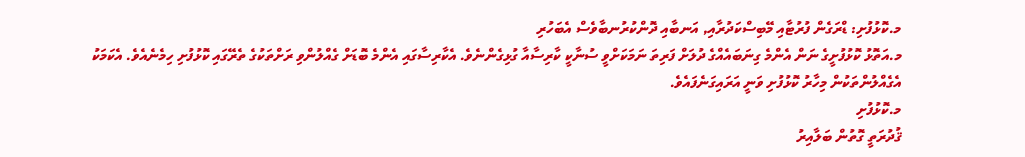މ.ކޮޅުފުށި: ޑްރަގެން ފުރުޓާއި މޭބިސްކަދުރާއި, އަނބާއި ދޮންކުރުނބާވެސް އެބަހުރި
މ.އަތޮޅު ކޮޅުފުށީގެ ނަން އެންމެ ގިނަބައެއްގެ ދުލަށް ފަރިތަ ނަމަކަށްވީ ސުނާކީ ކާރިސާއާ ގުޅިގެންނެވެ. އެކާރިސާގައި އެންމެ ބޮޑަށް ގެއްލުންވި ރަށްތަކުގެ ތެރޭގައި ކޮޅުފުށި ހިމެނެއެވެ. އެކަމަކު އެގެއްލުންތަކުން މިހާރު ކޮޅުފުށި ވަނީ އަރައިގަނެފައެވެ.
މ.ކޮޅުފުށި
ޤުދުރަތީ ގޮތުން ބަލާއިރު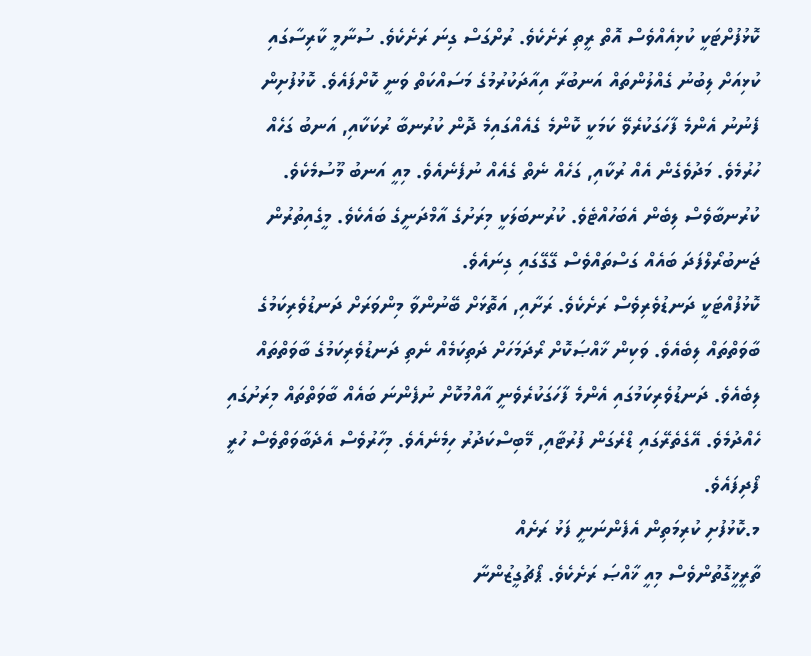ކޮޅުފުށްޓަކީ ކުޅިއެއްވެސް އޮތް ރީތި ރަށެކެވެ. ރުށްގަސް ގިނަ ރަށެކެވެ. ސުނާމީ ކާރިސާގައި ކުޅިއަށް ލިބުނު ގެއްލުންތައް އަނބުރާ އިއާދަކުރުމުގެ މަސައްކަތް ވަނީ ކޮށްފައެވެ. ކޮޅުފުށިން ފެނުނު އެންމެ ފާހަގަކުރެވޭ ކަމަކީ ކޮންމެ ގެއެއްގައިމެ ދޮން ކުރުނބާ ރުކަކާއި, އަނބު ގަހެއް ހުރުމެވެ. މަދުވެގެން އެއް ރުކާއި, ގަހެއް ނެތް ގެއެއް ނުފެނެއެވެ. މިއީ އަނބު މޫސުމެކެވެ. ކުރުނބާވެސް ލިބެން އެބަހުއްޓެވެ. ކުރުނބަލަކީ މިރަށުގެ އާމްދަނީގެ ބައެކެވެ. މީގެއިތުރުން ޖަނބުރޯލްފަދަ ބައެއް ގަސްތައްވެސް ގޭގޭގައި ގިނައެވެ.
ކޮޅުފުއްޓަކީ ދަނޑުވެރިވެސް ރަށެކެވެ. ރަށާއި, އަތޮޅަށް ބޭނުންވާ މިންވަރަށް ދަނޑުވެރިކަމުގެ ބާވަތްތައް ލިބެއެވެ. ވަކިން ޚާއްޞަކޮށް ރޯދަމަހަށް ދަތިކަމެއް ނެތި ދަނޑުވެރިކަމުގެ ބާވަތްތައް ލިބެއެވެ. ދަނޑުވެރިކަމުގައި އެންމެ ފާހަގަކުރެވެނީ އާއްމުކޮށް ނުފެންނަ ބައެއް ބާވަތްތައް މިރަށުގައި ހެއްދުމެވެ. އޭގެތެރޭގައި ޑްރެގަން ފުރުޓާއި, މޭބިސްކަދުރު ހިމެނެއެވެ. މިހާރުވެސް އެދެބާވަތްވެސް ހުރީ ފޯދިފައެވެ.
މ.ކޮޅުފުށި ކުރިމަތިން އެފެންނަނީ ފަޅު ރަށެއް
ތާރީޚީގޮތުންވެސް މިއީ ޚާއްޞަ ރަށެކެވެ. ޕޯޗުގީޒުންނާ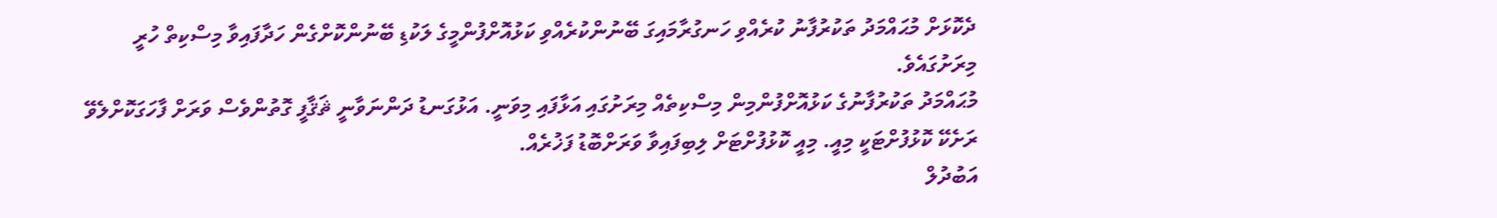ދެކޮޅަށް މުޙައްމަދު ތަކުރުފާނު ކުރެއްވި ހަނގުރާމައިގަ ބޭނުންކުރެއްވި ކަޅުއޮށްފުންމީގެ ލަކުޑި ބޭނުންކޮށްގެން ހަދާފައިވާ މިސްކިތް ހުރީ މިރަށުގައެވެ.
މުޙައްމަދު ތަކުރުފާނުގެ ކަޅުއޮށްފުންމިން މިސްކިތެއް މިރަށުގައި އަޅާފައި މިވަނީ. އަޅުގަނޑު ދަންނަވާނީ ޘަޤާފީ ގޮތުންވެސް ވަރަށް ފާހަގަކޮށްލެވޭ ރަށެކޭ ކޮޅުފުށްޓަކީ މިއީ. މިއީ ކޮޅުފުށްޓަށް ލިބިފައިވާ ވަރަށްބޮޑު ފަޚުރެއް.
އަބުދުލް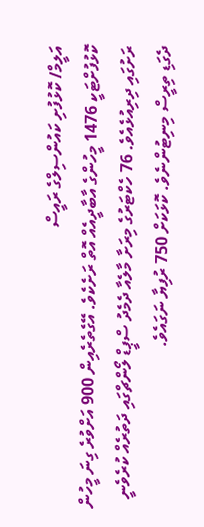އަލީމް/ ކޮޅުފުށި ކައުންސިލްގެ ރައީސް
ކޮޅުފުށްޓަކީ 1476 މީހުންގެ އާބާދީއެއް އޮތް ރަށެކެވެ. އޭގެތެރެއިން 900 އަށްވުރެ ގިނަ މީހުން ރަށުގައި ދިރިއުޅެއެވެ. 76 ހެކްޓަރުގެ މިރަށާ މާލެއާ ދެމެދު ސްޕީޑް ލޯންޗްގައި ދަތުރެއް ކުރެވެނީ ދެގަޑި ތިރީސް މިނިޓުންނެވެ. ކޮޅަކަށް 750 ރުފިޔާ ނަގައެވެ.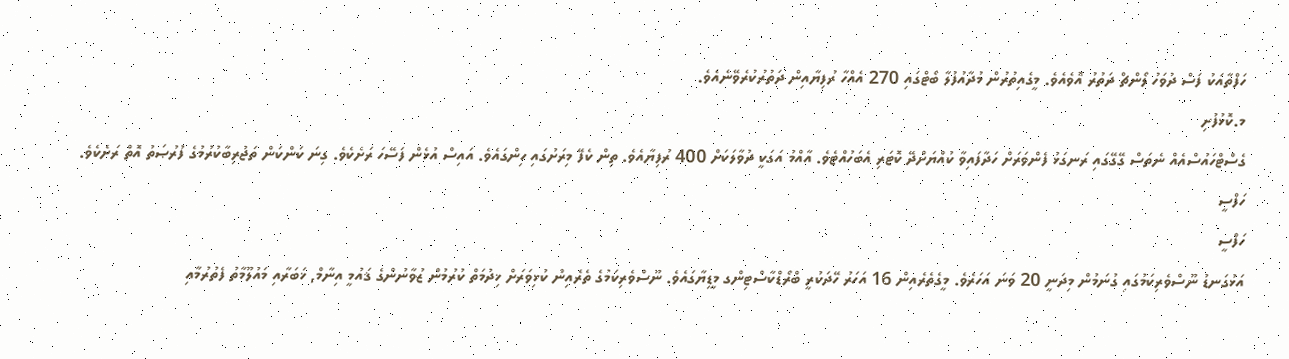ހަފްތާއަކު ފަސް ދުވަހު ލޯންޗް ދަތުރު އޮވެއެވެ. މީގެއިތުރުން މުދާއުފުލާ ބޯޓްގައި 270 އެއްހާ ރުފިޔާއިން ދަތުރުކުރެވޭނެއެވެ.
މ.ކޮޅުފުށި
ގެސްޓްހައުސްއެއް ނެތަސް ގޭގޭގައި ރަނގަޅު ފެންވަރަށް ހަދާފައިވާ ކުއްޔަށްދޭ ކޮޓަރި އެބަހުއްޓެވެ. އާއްމު އަގަކީ ދުވާލަކަށް 400 ރުފިޔާއެވެ. ތިން ކެފޭ މިރަށުގައި ހިންގައެވެ. އައިސް އުޅެން ފަސޭހަ ރަށެކެވެ. ގިނަ ކަންކަން ތަޖުރިބާކުރުމުގެ ފުރުޞަތު އޮތް ރަށެކެވެ.
ހަފްސީ
ހަފްސީ
އަޅުގަނޑު ނޫސްވެރިކަމުގައި ގުނަމުން މިދަނީ 20 ވަނަ އަހަރެވެ. މީގެތެރެއިން 16 އަހަރު ހޭދަކުރީ ބްރޯޑްކާސްޓިންގ މީޑިޔާގައެވެ. ނޫސްވެރިކަމުގެ ތެރެއިން ކުޅިވަރަށް ޚިދުމަތް ކުރުމުން ޒުވާނުންގެ ޤައުމީ އިނާމް, ޚަބަރާއި މައުލޫމާތު ފެތުރުމާއި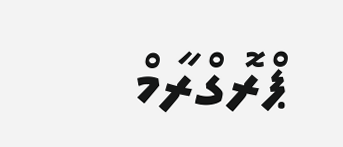ޕްރޮގްރާމް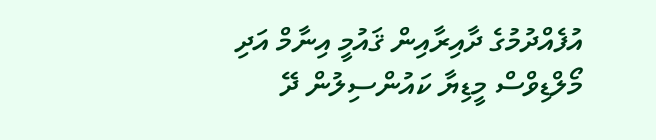އުފެއްދުމުގެ ދާއިރާއިން ޤައުމީ އިނާމް އަދި މޯލްޑިވްސް މީޑިޔާ ކައުންސިލުން ދޭ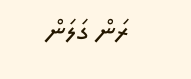ރަން ގަލަން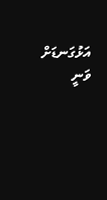އަޅުގަނޑަށް ވަނީ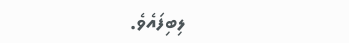ލިބިފައެވެ.